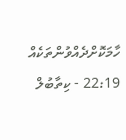ހާމަކޮށްދެއްވުންތަކެއް 22:19 - ކިތާބުލް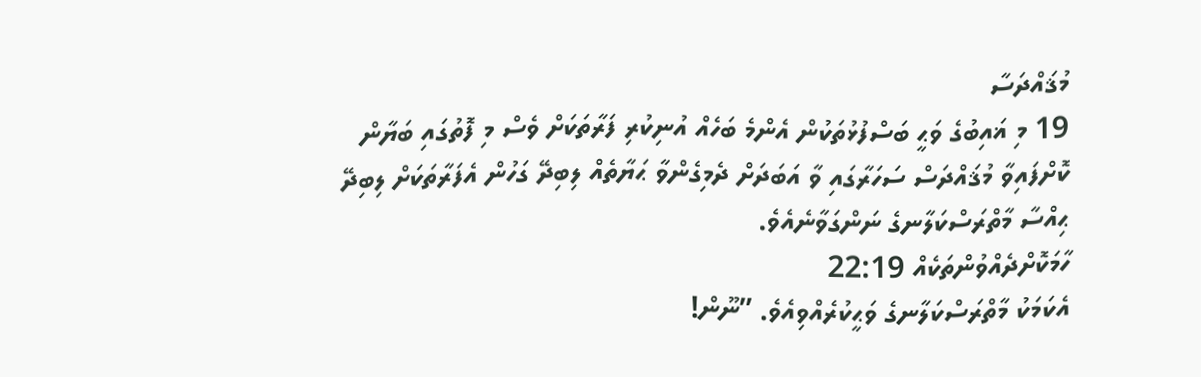މުޤައްދަސާ
19 މި ޣައިބުގެ ވަޙީ ބަސްފުޅުތަކުން އެންމެ ބަހެއް އުނިކުރި ފަރާތަކަށް ވެސް މި ފޮތުގައި ބަޔާން ކޮށްފައިވާ މުޤައްދަސް ސަހަރާގައި ވާ އަބަދަށް ދެމިގެންވާ ޙަޔާތެއް ލިބިދޭ ގަހުން އެފަރާތަކަށް ލިބިދޭ ޙިއްސާ މާތްރަސްކަލާނގެ ނަންގަވާނެއެވެ.
ހާމަކޮށްދެއްވުންތަކެއް 22:19
އެކަމަކު މާތްރަސްކަލާނގެ ވަޙީކުރެއްވިއެވެ. ”ނޫން!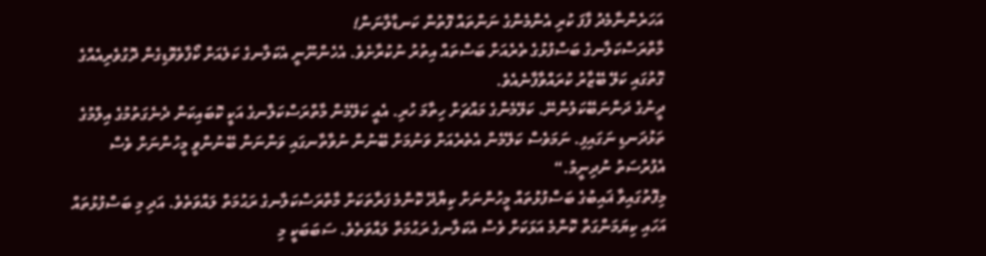އަހަރެންނާމެދު ފާފަ ކުރި އެންމެންގެ ނަންތައް ފޮތުން ކަނޑާލާނަން!
މާތްރަސްކަލާނގެ ބަސްފުޅުގެ ތެރެއަށް ބަސްތައް އިތުރު ނުކުރާށެވެ. އެހެންނޫނީ އެކަލާނގެ ކަލެއަށް ކޯފާވެވޮޑިގެން ދޮގުވެރިއެއްގެ ގޮތުގައި ކަލޭ ބޭޒާރު ކުރައްވާފާނެއެވެ.
ދީނުގެ ދަންނަބޭކަލުންނޭ. ކަލޭމެންގެ މައްޗަށް ހިތާމަ ހުރި. އެއީ ކަލޭމެން މާތްރަސްކަލާނގެ އަކީ ކޮބައިކަން ދެނެގަތުމުގެ އިލްމުގެ ތަޅުދަނޑި ނަގައިފި. ނަމަވެސް ކަލޭމެން އެތެރެއަށް ވަނުމަށް ބޭނުން ނުވާތާނގައި ވަންނަން ބޭނުންވީ މީހުންނަށް ވެސް އެފުރުސަތު ނުދިނީމު.“
މިފޮތުގައިވާ ޣައިބުގެ ބަސްފުޅުތައް މީހުންނަށް ކިޔާދޭ ކޮންމެ ފަރާތަކަށް މާތްރަސްކަލާނގެ ރަޙުމަތް ލައްވަތެވެ. އަދި މި ބަސްފުޅުތައް އަހައި ކިޔަމަންގަތް ކޮންމެ އަޅަކަށް ވެސް އެކަލާނގެ ރަޙުމަތް ލައްވަތެވެ. ސަބަބަކީ މި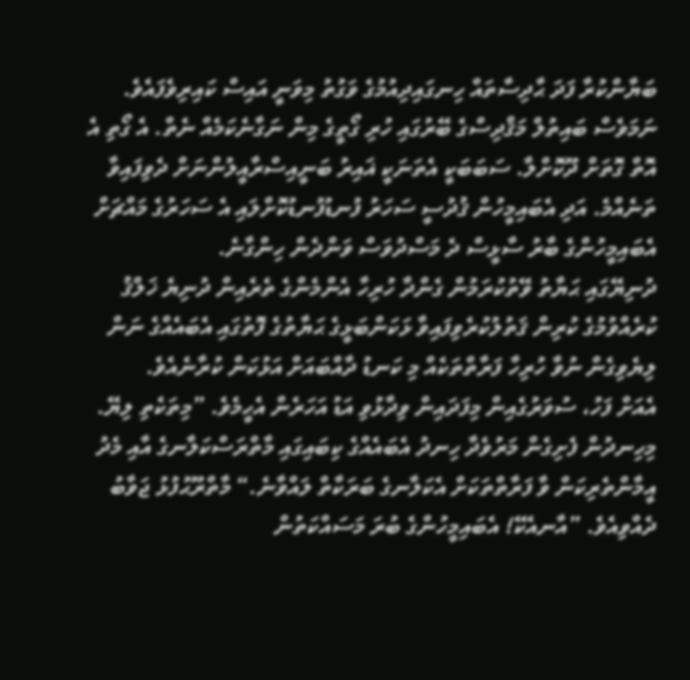ބަޔާންކުރާ ފަދަ ޙާދިސާތައް ހިނގައިދިއުމުގެ ވަގުތު މިވަނީ އައިސް ކައިރިވެފައެވެ.
ނަމަވެސް ބައިތުލް މަޤްދިސްގެ ބޭރުގައި ހުރި ގޯތީގެ މިން ނަގާނެކަމެއް ނެތް. އެ ގޯތި އެ އޮތް ގޮތަށް ދޫކޮށްލާ. ސަބަބަކީ އެތަނަކީ ޣައިރު ބަނީއިސްރާއީލުންނަށް ދެވިފައިވާ ތަނެއްމެ. އަދި އެބައިމީހުން ޤުދުސީ ސަހަރު ފުނޑުފުނޑުކޮށްލައި އެ ސަހަރުގެ މައްޗަށް އެބައިމީހުންގެ ބާރު ސާޅީސް ދެ މަސްދުވަސް ވަންދެން ހިންގާނެ.
ދުނިޔޭގައި ޙަޔާތު ވޭތުކުރަމުން ގެންދާ ހުރިހާ އެންމެންގެ ތެރެއިން ދުނިޔެ ޚަލްޤު ކުރެއްވުމުގެ ކުރިން ޤަތުލުކުރެވިފައިވާ ޅަކަންބަޅީގެ ޙަޔާތުގެ ފޮތުގައި އެބައެއްގެ ނަން ލިޔެވިގެން ނުވާ ހުރިހާ ފަރާތްތަކެއް މި ކަނޑު ދާއްބައަށް އަޅުކަން ކުރާނެއެވެ.
އެއަށް ފަހު، ސުވަރުގެއިން މިފަދައިން ވިދާޅުވި އަޑު އަހަރެން އެހީމެވެ. ”މިތަކެތި ލިޔޭ. މިހިނދުން ފެށިގެން މަރުވެދާ ހިނދު އެބައެއްގެ ކިބައިގައި މާތްރަސްކަލާނގެ އާއި މެދު އީމާންތެރިކަން ވާ ފަރާތްތަކަށް އެކަލާނގެ ބަރަކާތް ލައްވާނެ.“ މާތްރޫޙުފުޅު ޖަވާބު ދެއްވިއެވެ. ”އާނއެކޭ! އެބައިމީހުންގެ ބުރަ މަސައްކަތުން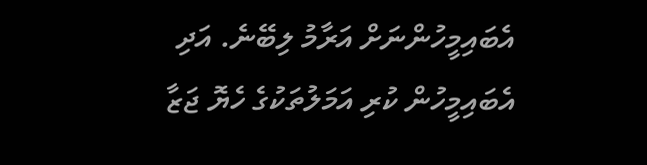އެބައިމީހުންނަށް އަރާމު ލިބޭނެ. އަދި އެބައިމީހުން ކުރި އަމަލުތަކުގެ ހެޔޮ ޖަޒާ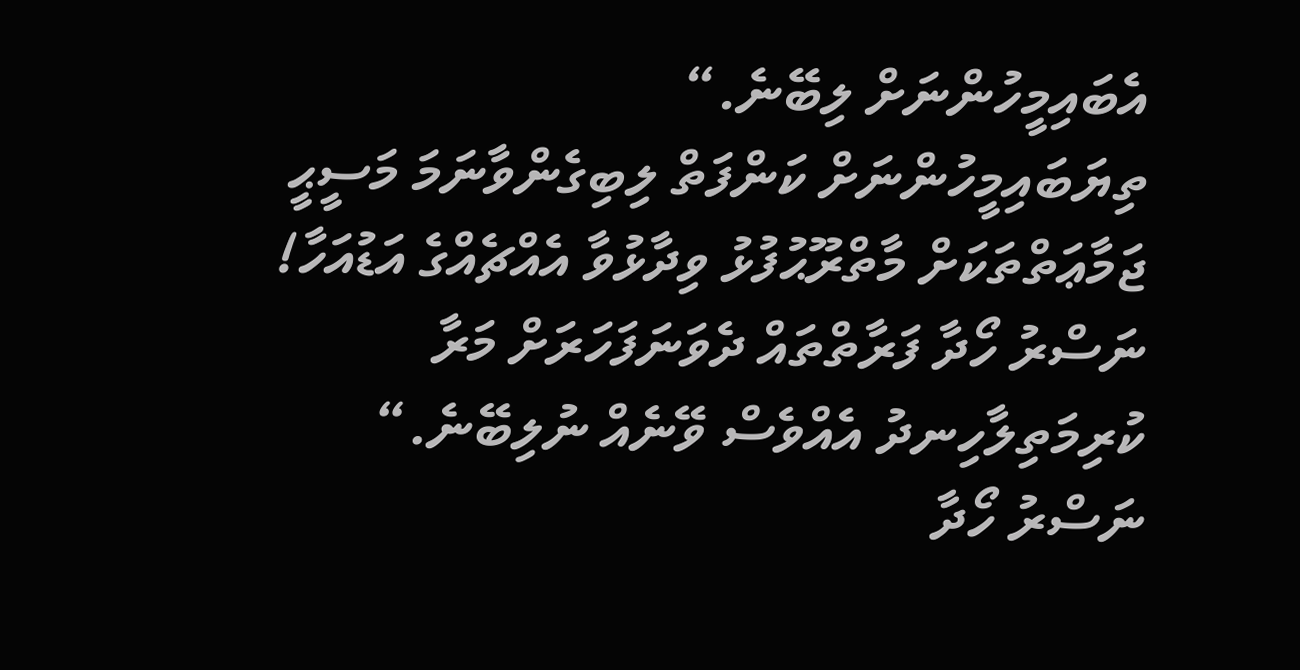އެބައިމީހުންނަށް ލިބޭނެ.“
ތިޔަބައިމީހުންނަށް ކަންފަތް ލިބިގެންވާނަމަ މަސީޙީ ޖަމާޢަތްތަކަށް މާތްރޫޙުފުޅު ވިދާޅުވާ އެއްޗެއްގެ އަޑުއަހާ! ނަސްރު ހޯދާ ފަރާތްތައް ދެވަނަފަހަރަށް މަރާ ކުރިމަތިލާހިނދު އެއްވެސް ވޭނެއް ނުލިބޭނެ.“
ނަސްރު ހޯދާ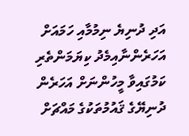އަދި ދުނިޔެ ނިމުމާއި ހަމައަށް އަހަރެންނާއިމެދު ކިޔަމަންތެރި ކަމުގައިވާ މީހުންނަށް އަހަރެން ދުނިޔޭގެ ޤައުމުތަކުގެ މައްޗަށް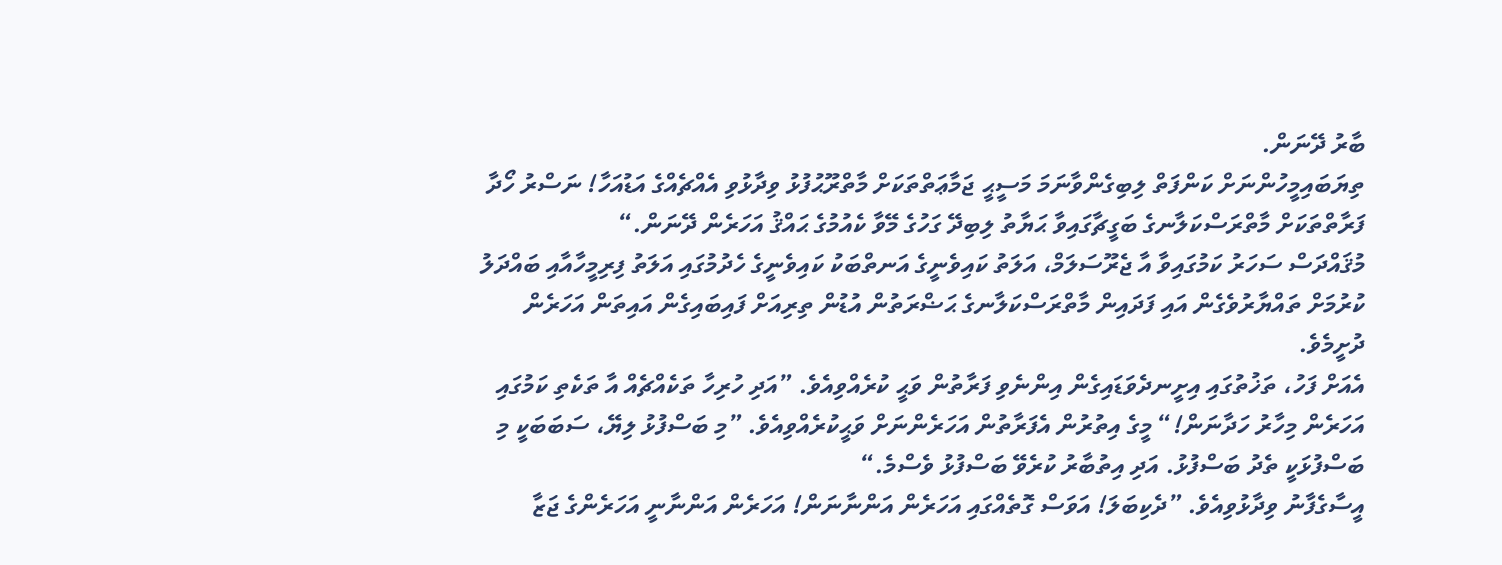ބާރު ދޭނަން.
ތިޔަބައިމީހުންނަށް ކަންފަތް ލިބިގެންވާނަމަ މަސީޙީ ޖަމާޢަތްތަކަށް މާތްރޫޙުފުޅު ވިދާޅުވި އެއްޗެއްގެ އަޑުއަހާ! ނަސްރު ހޯދާ ފަރާތްތަކަށް މާތްރަސްކަލާނގެ ބަގީޗާގައިވާ ޙަޔާތު ލިބިދޭ ގަހުގެ މޭވާ ކެއުމުގެ ޙައްޤު އަހަރެން ދޭނަން.“
މުޤައްދަސް ސަހަރު ކަމުގައިވާ އާ ޖެރޫސަލަމް، އަލަތު ކައިވެނީގެ އަނތްބަކު ކައިވެނީގެ ހެދުމުގައި އަލަތު ފިރިމީހާއާއި ބައްދަލު ކުރުމަށް ތައްޔާރުވެގެން އައި ފަދައިން މާތްރަސްކަލާނގެ ޙަޟްރަތުން އުޑުން ތިރިއަށް ފައިބައިގެން އައިތަން އަހަރެން ދުށީމެވެ.
އެއަށް ފަހު، ތަޚުތުގައި އިށީނދެވަޑައިގެން އިންނެވި ފަރާތުން ވަޙީ ކުރެއްވިއެވެ. ”އަދި ހުރިހާ ތަކެއްޗެއް އާ ތަކެތި ކަމުގައި އަހަރެން މިހާރު ހަދާނަން!“ މީގެ އިތުރުން އެފަރާތުން އަހަރެންނަށް ވަޙީކުރެއްވިއެވެ. ”މި ބަސްފުޅު ލިޔޭ، ސަބަބަކީ މި ބަސްފުޅަކީ ތެދު ބަސްފުޅު. އަދި އިތުބާރު ކުރެވޭ ބަސްފުޅު ވެސްމެ.“
އީސާގެފާނު ވިދާޅުވިއެވެ. ”ދެކިބަލަ! އަވަސް ގޮތެއްގައި އަހަރެން އަންނާނަން! އަހަރެން އަންނާނީ އަހަރެންގެ ޖަޒާ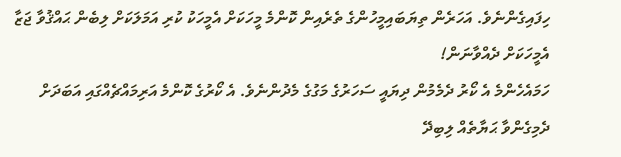ހިފައިގެންނެވެ. އަހަރެން ތިޔަބައިމީހުންގެ ތެރެއިން ކޮންމެ މީހަކަށް އެމީހަކު ކުރި އަމަލަކަށް ލިބެން ޙައްޤުވާ ޖަޒާ އެމީހަކަށް ދެއްވާނަން!
ހަމައެހެންމެ އެ ކޯރު ދެމެމުން ދިޔައީ ސަހަރުގެ މަގުގެ މެދުންނެވެ. އެ ކޯރުގެ ކޮންމެ އަރިމައްޗެއްގައި އަބަދަށް ދެމިގެންވާ ޙަޔާތެއް ލިބިދޭ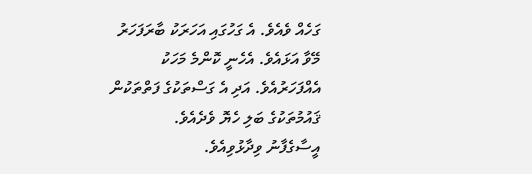ގަހެއް ވެއެވެ. އެ ގަހުގައި އަހަރަކު ބާރަފަހަރު މޭވާ އަޅައެވެ. އެހެނީ ކޮންމެ މަހަކު އެއްފަހަރުއެވެ. އަދި އެ ގަސްތަކުގެ ފަތްތަކުން ޤައުމުތަކުގެ ބަލި ހެޔޮ ވެދެއެވެ.
އީސާގެފާނު ވިދާޅުވިއެވެ.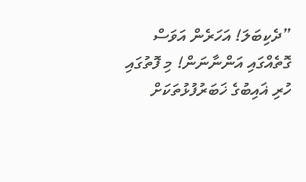”ދެކިބަލަ! އަހަރެން އަވަސް ގޮތެއްގައި އަންނާނަން! މި ފޮތުގައި ހުރި ޣައިބުގެ ޚަބަރުފުޅުތަކަށް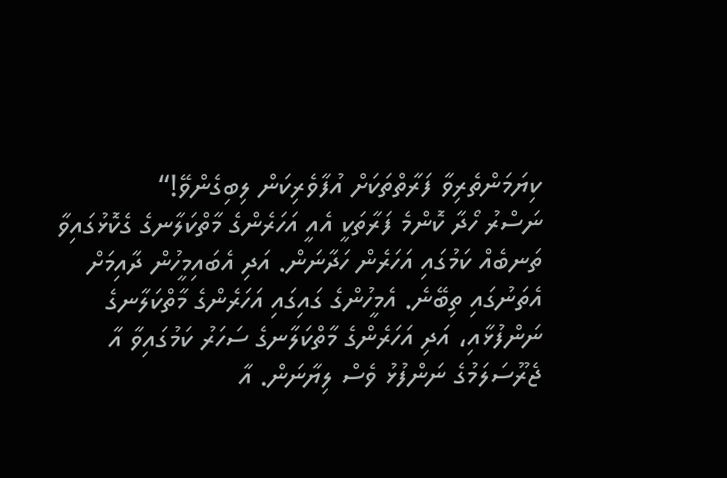ކިޔަމަންތެރިވާ ފަރާތްތަކަށް އުފާވެރިކަން ލިބިގެންވޭ!“
ނަސްރު ހޯދާ ކޮންމެ ފަރާތަކީ އެއީ އަހަރެންގެ މާތްކަލާނގެ ގެކޮޅުގައިވާ ތަނބެއް ކަމުގައި އަހަރެން ހަދާނަން. އަދި އެބައިމީހުން ދާއިމަށް އެތަނުގައި ތިބޭނެ. އެމީހުންގެ ގައިގައި އަހަރެންގެ މާތްކަލާނގެ ނަންފުޅާއި، އަދި އަހަރެންގެ މާތްކަލާނގެ ސަހަރު ކަމުގައިވާ އާ ޖެރޫސަލަމުގެ ނަންފުޅު ވެސް ލިޔާނަން. އާ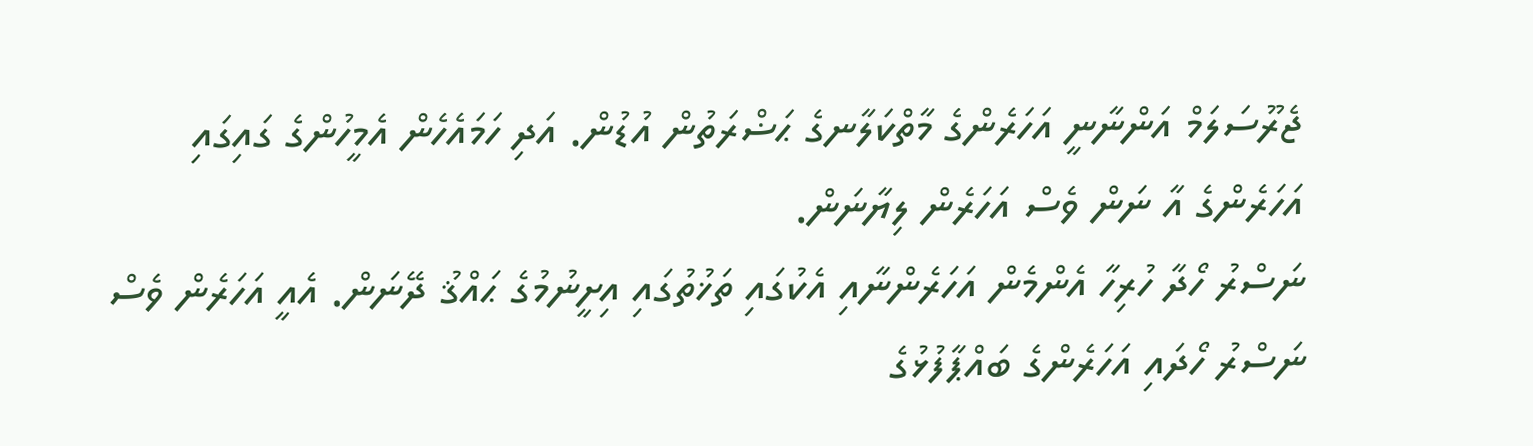ޖެރޫސަލަމް އަންނާނީ އަހަރެންގެ މާތްކަލާނގެ ޙަޟްރަތުން އުޑުން. އަދި ހަމައެހެން އެމީހުންގެ ގައިގައި އަހަރެންގެ އާ ނަން ވެސް އަހަރެން ލިޔާނަން.
ނަސްރު ހޯދާ ހުރިހާ އެންމެން އަހަރެންނާއި އެކުގައި ތަޚުތުގައި އިށީނުމުގެ ޙައްޤު ދޭނަން. އެއީ އަހަރެން ވެސް ނަސްރު ހޯދައި އަހަރެންގެ ބައްޕާފުޅުގެ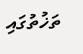ތަޚުތުގައި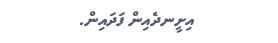އިށީނދެއިން ފަދައިން.